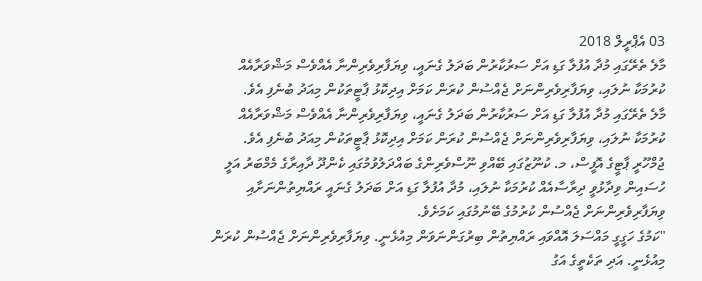03 އެޕްރީލް 2018
މާލެ ތެރޭގައި މުދާ އުފުލާ ގަޑި އަށް ސަރުކާރުން ބަދަލު ގެނައީ، ވިޔަފާރިވެރިންނާ އެއްވެސް މަޝްވަރާއެއް ކުރުމަކާ ނުލައި، ވިޔަފާރިވެރިންނަށް ޖެއްސުން ކުރަން ކަމަށް އިދިކޮޅު ޕާޓީތަކުން މިއަދު ބުނެފި އެވެ.
މާލެ ތެރޭގައި މުދާ އުފުލާ ގަޑި އަށް ސަރުކާރުން ބަދަލު ގެނައީ، ވިޔަފާރިވެރިންނާ އެއްވެސް މަޝްވަރާއެއް ކުރުމަކާ ނުލައި، ވިޔަފާރިވެރިންނަށް ޖެއްސުން ކުރަން ކަމަށް އިދިކޮޅު ޕާޓީތަކުން މިއަދު ބުނެފި އެވެ.
ޖުމްހޫރީ ޕާޓީގެ އޮފީސް، މ. ކުނޫޒުގައި ބޭއްވި ނޫސްވެރިންގެ ބައްދަލުވުމުގައި ކެންދޫ ދާއިރާގެ މެމްބަރު އަލީ ހުސައިން ވިދާޅުވީ ދިރާސާއެއް ކުރުމަކާ ނުލައި، މުދާ އުފުލާ ގަޑި އަށް ބަދަލު ގެނައީ ރައްޔިތުންނަށާއި ވިޔަފާރިވެރިންނަށް ޖެއްސުން ކުރުމުގެ ބޭނުމުގައި ކަމަށެވެ.
"ކަމުގެ ހަގީގީ މައްސަލަ އޮއްވައި ރައްޔިތުން ބިރުގަންނަވަން މިއުޅެނީ. ވިޔަފާރިވެރިންނަށް ޖެއްސުން ކުރަން މިއުޅެނީ. އަދި ތަކެތީގެ އަގު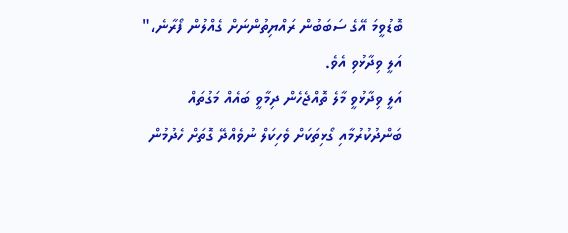ބޮޑުވީމަ އޭގެ ސަބަބުން ރައްޔިތުންނަށް ގެއްލުން ފޯރާނެ،" އަލީ ވިދާޅުވި އެވެ.
އަލީ ވިދާޅުވީ މާލެ ތޮއްޖެހެން ދިމާވީ ބައެއް މަގުތައް ބަންދުކުރުމާއި ގޯޅިތަކަށް ވެހިކަލް ނުވެއްދޭ ގޮތަށް ހެދުމުން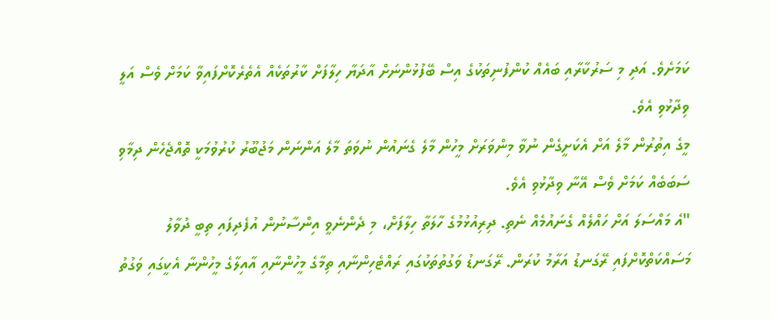ކަމަށެވެ. އަދި މި ސަރުކާރާއި ބައެއް ކުންފުނިތަކުގެ އިސް ބޭފުޅުންނަށް އާދަޔާ ހިލާފަށް ކާރުތަކެއް އެތެރެކޮށްފައިވާ ކަމަށް ވެސް އަލީ ވިދާޅުވި އެވެ.
މީގެ އިތުރުން މާލެ އަށް އެކަށީގެން ނުވާ މިންވަރަށް މީހުން މާލެ ގެނައުން ނުވަތަ މާލެ އަންނަން މަޖުބޫރު ކުރުވުމަކީ ތޮއްޖެހެން ދިމާވި ސަބަބެއް ކަމަށް ވެސް އޭނާ ވިދާޅުވި އެވެ.
"އެ މައްސަލަ އަށް ހައްލެއް ގެނައުމެއް ނެތި. ދިރިއުޅުމުގެ ހާލަތާ ހިލާފަށް، މި ދެންނެވީ އިންސާނުން އުފެދިފައި ތިބީ ދުވާލު މަސައްކަތްކޮށްފައި ރޭގަނޑު އަރާމު ކުރަން. ރޭގަނޑު ވަގުތުތަކުގައި ރައްޓެހިންނާއި ތިމާގެ މީހުންނާއި އާއިލާގެ މީހުންނާ އެކީގައި ވަގުތު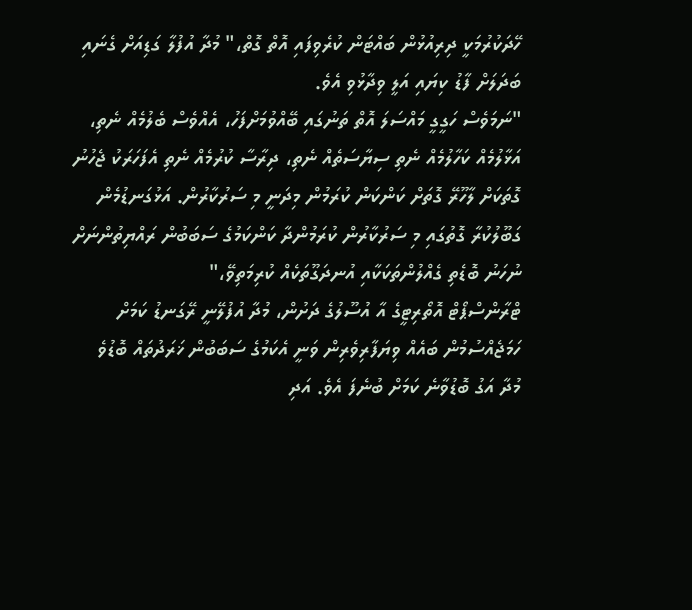ހޭދަކުރުމަކީ ދިރިއުޅުން ބައްޓަން ކުރެވިފައި އޮތް ގޮތް،" މުދާ އުފުލާ ގަޑިއަށް ގެނައި ބަދަލަށް ފާޑު ކިޔައި އަލީ ވިދާޅުވި އެވެ.
"ނަމަވެސް ހަގީގީ މައްސަލަ އޮތް ތަނުގައި ބޭއްވުމަށްފަހު، އެއްވެސް ބެލުމެއް ނެތި، އަޅާލުމެއް ކަހާލުމެއް ނެތި ސިޔާސަތެއް ނެތި، ދިރާސާ ކުރުމެއް ނެތި އެފަހަރަކު ޖެހުނު ގޮތަކަށް ލާހޫރޭ ގޮތަށް ކަންކަން ކުރަމުން މިދަނީ މި ސަރުކާރުން. އަޅުގަނޑުމެން ގަބޫލުކުރާ ގޮތުގައި މި ސަރުކާރުން ކުރަމުންދާ ކަންކަމުގެ ސަބަބުން ރައްޔިތުންނަށް ނުހަނު ބޮޑެތި ގެއްލުންތަކަކާއި އުނދަގޫތަކެއް ކުރިމަތިވޭ،"
ޓްރާންސްޕޯޓް އޮތޯރިޓީގެ އާ އުސޫލުގެ ދަށުން، މުދާ އުފުލޭނީ ރޭގަނޑު ކަމަށް ހަމަޖެއްސުމުން ބައެއް ވިޔަފާރިވެރިން ވަނީ އެކަމުގެ ސަބަބުން ޚަރަދުތައް ބޮޑުވެ މުދާ އަގު ބޮޑުވާނެ ކަމަށް ބުނެފަ އެވެ. އަދި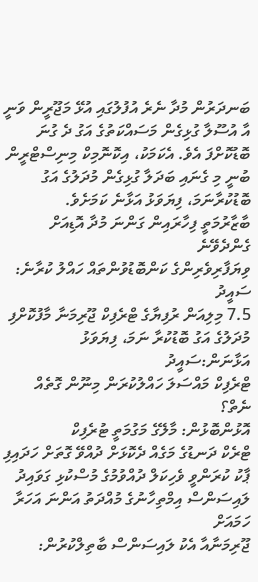ބަނދަރުން މުދާ ނެރެ އުފުލުގައި އުޅޭ މަޖޫރީން ވަނީ އާ އުސޫލާ ގުޅިގެން މަސައްކަތުގެ އަގު ދެ ގުނަ ބޮޑުކޮށްފަ އެވެ. އެކަމަކު، އިކޮނޮމިކް މިނިސްޓްރީން ބުނީ މި ގެނައި ބަދަލާ ގުޅިގެން މުދަލުގެ އަގު ބޮޑުކުރާނަމަ، ފިޔަވަޅު އަޅާނެ ކަމަށެވެ.
ބާޒާރުމަތީ ފިހާރައިން ގަންނަ މުދާ އޮޑިއަށް ގެންދެވޭނެ
ވިޔަފާރިވެރިންގެ ކަންބޮޑުވުންތައް ހައްލު ކުރާނެ: ސައީދު
7.5 މިލިއަން ރުފިޔާގެ ޓްރެފިކް ޖޫރިމަނާ މާފުކޮށްފި
މުދަލުގެ އަގު ބޮޑުކުރާ ނަމަ، ފިޔަވަޅު އަޅާނަން:ސައީދު
ޓްރެފިކް މައްސަލަ ހައްލުކުރަން މިނޫން ގޮތެއް ނެތް؟
އޮޅުންބޮޅުން: މާލޭގެ މަގުމަތީ ޓުރެފިކް
ޓްރެކް ދަނޑުގެ މަގެއް ދެކޮޅަށް ދުއްވޭ ގޮތަށް ހަދައިފި
ޕާކު ކުރަންވީ ވެހިކަލް ދުއްވުމުގެ މުސްކުޅި ގަވައިދު
ލައިސަންސް އިމްތިހާނުގެ މުއްދަތު އަންނަ އަހަރާ ހަމައަށް
ޖޫރިމަނާއާ އެކު ލައިސަންސް ބާތިލްކުރުން: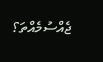ޖެއްސުމެއްތަ؟